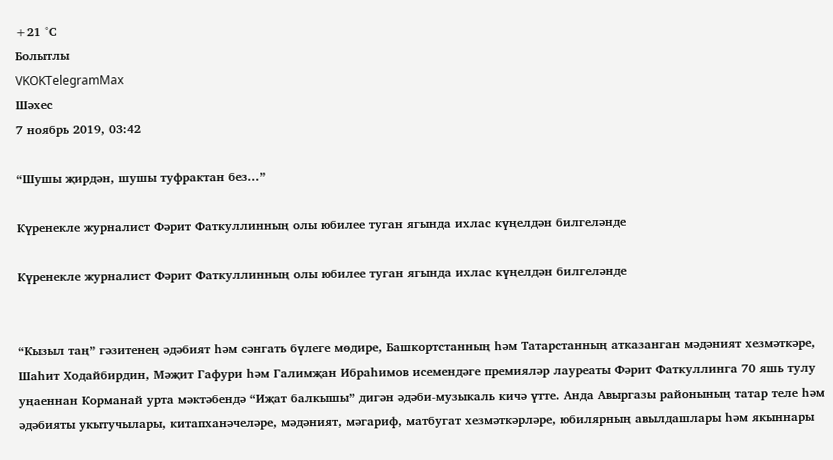+21 °С
Болытлы
VKOKTelegramMax
Шәхес
7 ноябрь 2019, 03:42

“Шушы җирдән, шушы туфрактан без...”

Күренекле журналист Фәрит Фаткуллинның олы юбилее туган ягында ихлас күңелдән билгеләнде

Күренекле журналист Фәрит Фаткуллинның олы юбилее туган ягында ихлас күңелдән билгеләнде


“Кызыл таң” гәзитенең әдәбият һәм сәнгать бүлеге мөдире, Башкортстанның һәм Татарстанның атказанган мәдәният хезмәткәре, Шаһит Ходайбирдин, Мәҗит Гафури һәм Галимҗан Ибраһимов исемендәге премияләр лауреаты Фәрит Фаткуллинга 70 яшь тулу уңаеннан Корманай урта мәктәбендә “Иҗат балкышы” дигән әдәби-музыкаль кичә үтте. Анда Авыргазы районының татар теле һәм әдәбияты укытучылары, китапханәчеләре, мәдәният, мәгариф, матбугат хезмәткәрләре, юбилярның авылдашлары һәм якыннары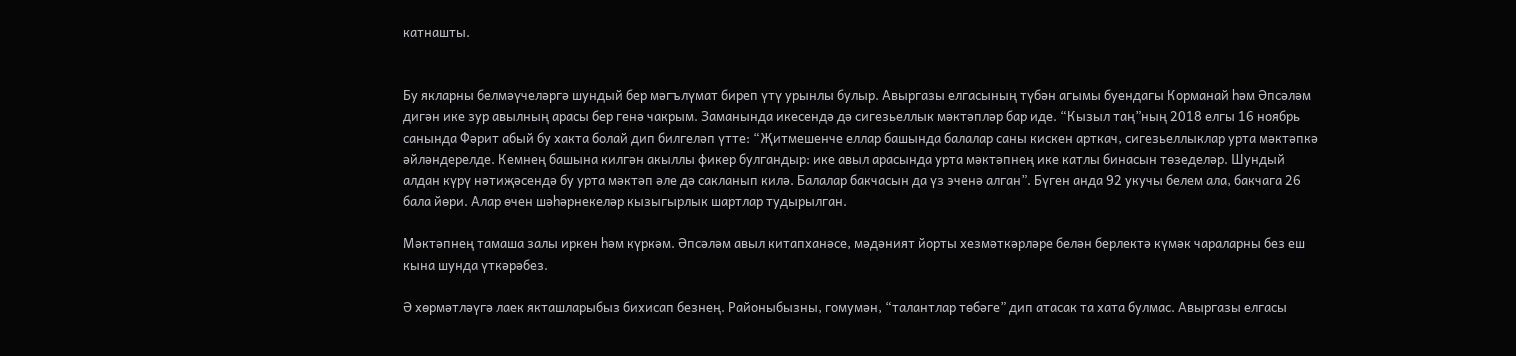катнашты.


Бу якларны белмәүчеләргә шундый бер мәгълүмат биреп үтү урынлы булыр. Авыргазы елгасының түбән агымы буендагы Корманай һәм Әпсәләм дигән ике зур авылның арасы бер генә чакрым. Заманында икесендә дә сигезьеллык мәктәпләр бар иде. “Кызыл таң”ның 2018 елгы 16 ноябрь санында Фәрит абый бу хакта болай дип билгеләп үтте: “Җитмешенче еллар башында балалар саны кискен арткач, сигезьеллыклар урта мәктәпкә әйләндерелде. Кемнең башына килгән акыллы фикер булгандыр: ике авыл арасында урта мәктәпнең ике катлы бинасын төзеделәр. Шундый алдан күрү нәтиҗәсендә бу урта мәктәп әле дә сакланып килә. Балалар бакчасын да үз эченә алган”. Бүген анда 92 укучы белем ала, бакчага 26 бала йөри. Алар өчен шәһәрнекеләр кызыгырлык шартлар тудырылган.

Мәктәпнең тамаша залы иркен һәм күркәм. Әпсәләм авыл китапханәсе, мәдәният йорты хезмәткәрләре белән берлектә күмәк чараларны без еш кына шунда үткәрәбез.

Ә хөрмәтләүгә лаек якташларыбыз бихисап безнең. Районыбызны, гомумән, “талантлар төбәге” дип атасак та хата булмас. Авыргазы елгасы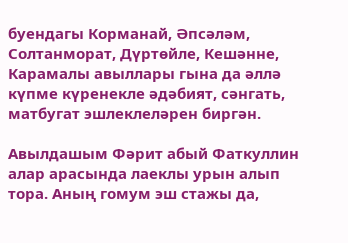буендагы Корманай, Әпсәләм, Солтанморат, Дүртөйле, Кешәнне, Карамалы авыллары гына да әллә күпме күренекле әдәбият, сәнгать, матбугат эшлеклеләрен биргән.

Авылдашым Фәрит абый Фаткуллин алар арасында лаеклы урын алып тора. Аның гомум эш стажы да,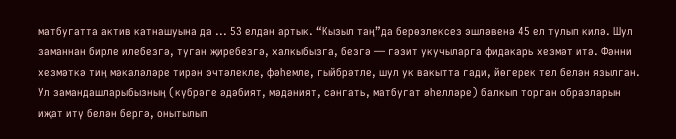матбугатта актив катнашуына да ... 53 елдан артык. “Кызыл таң”да берөзлексез эшләвенә 45 ел тулып килә. Шул заманнан бирле илебезгә, туган җиребезгә, халкыбызга, безгә — гәзит укучыларга фидакарь хезмәт итә. Фәнни хезмәткә тиң мәкаләләре тирән эчтәлекле, фәһемле, гыйбрәтле, шул ук вакытта гади, йөгерек тел белән язылган. Ул замандашларыбызның (күбрәге әдәбият, мәдәният, сәнгать, матбугат әһелләре) балкып торган образларын иҗат итү белән бергә, онытылып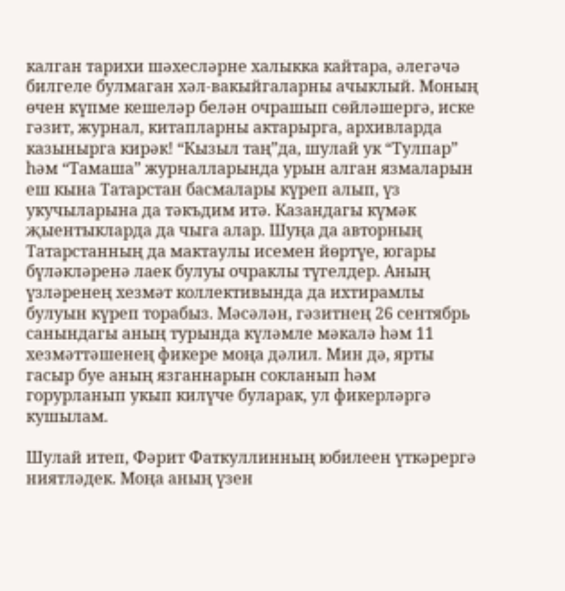калган тарихи шәхесләрне халыкка кайтара, әлегәчә билгеле булмаган хәл-вакыйгаларны ачыклый. Моның өчен күпме кешеләр белән очрашып сөйләшергә, иске гәзит, журнал, китапларны актарырга, архивларда казынырга кирәк! “Кызыл таң”да, шулай ук “Тулпар” һәм “Тамаша” журналларында урын алган язмаларын еш кына Татарстан басмалары күреп алып, үз укучыларына да тәкъдим итә. Казандагы күмәк җыентыкларда да чыга алар. Шуңа да авторның Татарстанның да мактаулы исемен йөртүе, югары бүләкләренә лаек булуы очраклы түгелдер. Аның үзләренең хезмәт коллективында да ихтирамлы булуын күреп торабыз. Мәсәлән, гәзитнең 26 сентябрь санындагы аның турында күләмле мәкалә һәм 11 хезмәттәшенең фикере моңа дәлил. Мин дә, ярты гасыр буе аның язганнарын сокланып һәм горурланып укып килүче буларак, ул фикерләргә кушылам.

Шулай итеп, Фәрит Фаткуллинның юбилеен үткәрергә ниятләдек. Моңа аның үзен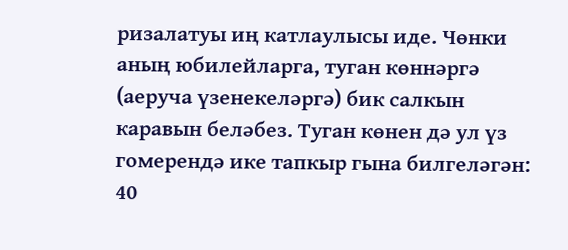ризалатуы иң катлаулысы иде. Чөнки аның юбилейларга, туган көннәргә (аеруча үзенекеләргә) бик салкын каравын беләбез. Туган көнен дә ул үз гомерендә ике тапкыр гына билгеләгән: 40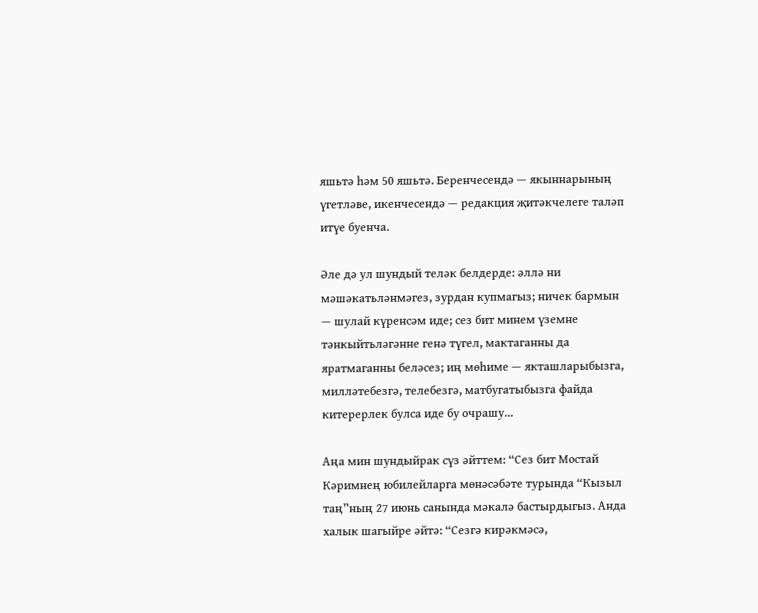яшьтә һәм 50 яшьтә. Беренчесендә — якыннарының үгетләве, икенчесендә — редакция җитәкчелеге таләп итүе буенча.

Әле дә ул шундый теләк белдерде: әллә ни мәшәкатьләнмәгез, зурдан купмагыз; ничек бармын — шулай күренсәм иде; сез бит минем үземне тәнкыйтьләгәнне генә түгел, мактаганны да яратмаганны беләсез; иң мөһиме — якташларыбызга, милләтебезгә, телебезгә, матбугатыбызга файда китерерлек булса иде бу очрашу...

Аңа мин шундыйрак сүз әйттем: “Сез бит Мостай Кәримнең юбилейларга мөнәсәбәте турында “Кызыл таң”ның 27 июнь санында мәкалә бастырдыгыз. Анда халык шагыйре әйтә: “Сезгә кирәкмәсә,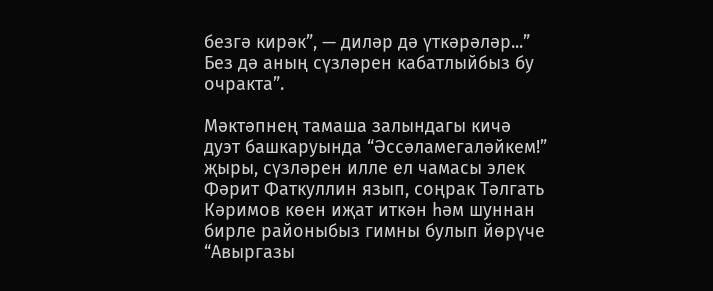безгә кирәк”, — диләр дә үткәрәләр...” Без дә аның сүзләрен кабатлыйбыз бу очракта”.

Мәктәпнең тамаша залындагы кичә дуэт башкаруында “Әссәламегаләйкем!” җыры, сүзләрен илле ел чамасы элек Фәрит Фаткуллин язып, соңрак Тәлгать Кәримов көен иҗат иткән һәм шуннан бирле районыбыз гимны булып йөрүче “Авыргазы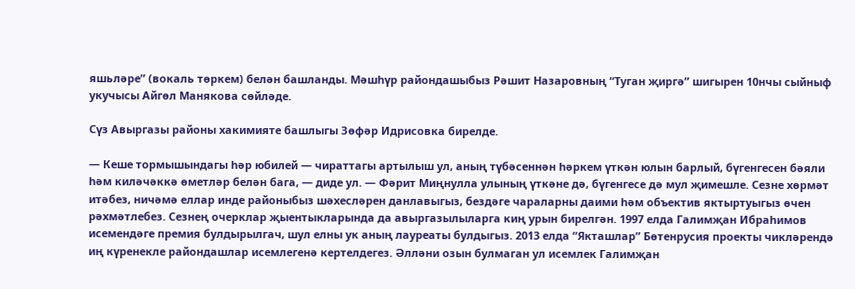яшьләре” (вокаль төркем) белән башланды. Мәшһүр райондашыбыз Рәшит Назаровның “Туган җиргә” шигырен 10нчы сыйныф укучысы Айгөл Манякова сөйләде.

Сүз Авыргазы районы хакимияте башлыгы Зөфәр Идрисовка бирелде.

— Кеше тормышындагы һәр юбилей — чираттагы артылыш ул, аның түбәсеннән һәркем үткән юлын барлый, бүгенгесен бәяли һәм киләчәккә өметләр белән бага, — диде ул. — Фәрит Миңнулла улының үткәне дә, бүгенгесе дә мул җимешле. Сезне хөрмәт итәбез, ничәмә еллар инде районыбыз шәхесләрен данлавыгыз, бездәге чараларны даими һәм объектив яктыртуыгыз өчен рәхмәтлебез. Сезнең очерклар җыентыкларында да авыргазылыларга киң урын бирелгән. 1997 елда Галимҗан Ибраһимов исемендәге премия булдырылгач, шул елны ук аның лауреаты булдыгыз. 2013 елда “Якташлар” Бөтенрусия проекты чикләрендә иң күренекле райондашлар исемлегенә кертелдегез. Әлләни озын булмаган ул исемлек Галимҗан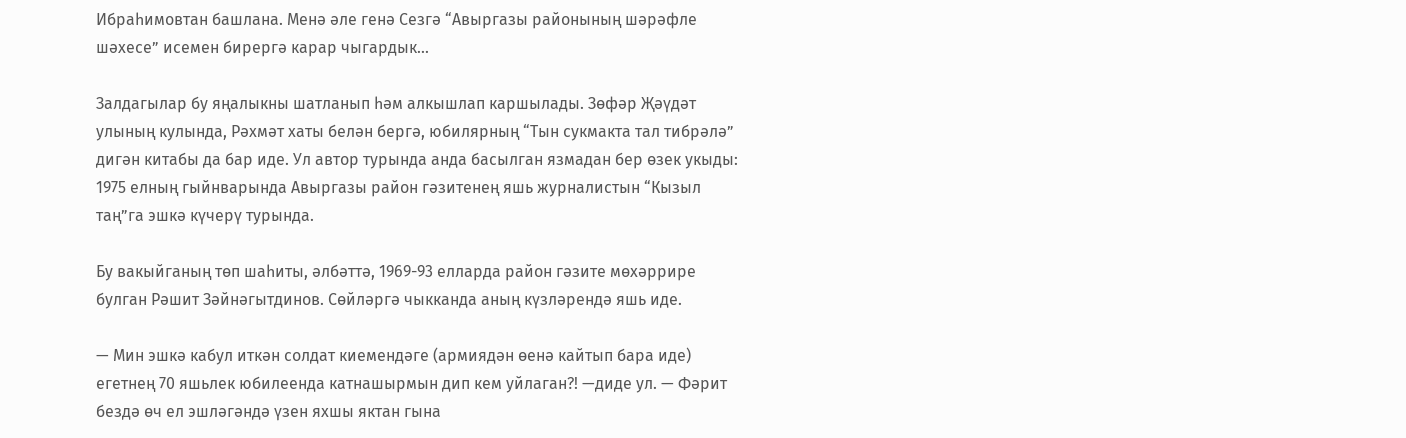Ибраһимовтан башлана. Менә әле генә Сезгә “Авыргазы районының шәрәфле шәхесе” исемен бирергә карар чыгардык...

Залдагылар бу яңалыкны шатланып һәм алкышлап каршылады. Зөфәр Җәүдәт улының кулында, Рәхмәт хаты белән бергә, юбилярның “Тын сукмакта тал тибрәлә” дигән китабы да бар иде. Ул автор турында анда басылган язмадан бер өзек укыды: 1975 елның гыйнварында Авыргазы район гәзитенең яшь журналистын “Кызыл таң”га эшкә күчерү турында.

Бу вакыйганың төп шаһиты, әлбәттә, 1969-93 елларда район гәзите мөхәррире булган Рәшит Зәйнәгытдинов. Сөйләргә чыкканда аның күзләрендә яшь иде.

— Мин эшкә кабул иткән солдат киемендәге (армиядән өенә кайтып бара иде) егетнең 70 яшьлек юбилеенда катнашырмын дип кем уйлаган?! —диде ул. — Фәрит бездә өч ел эшләгәндә үзен яхшы яктан гына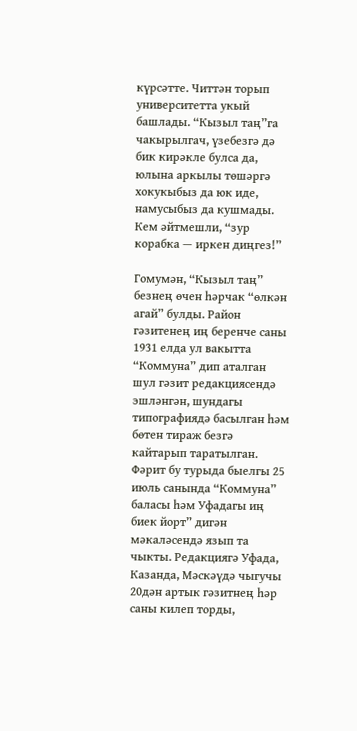күрсәтте. Читтән торып университетта укый башлады. “Кызыл таң”га чакырылгач, үзебезгә дә бик кирәкле булса да, юлына аркылы төшәргә хокукыбыз да юк иде, намусыбыз да кушмады. Кем әйтмешли, “зур корабка — иркен диңгез!”

Гомумән, “Кызыл таң” безнең өчен һәрчак “өлкән агай” булды. Район гәзитенең иң беренче саны 1931 елда ул вакытта “Коммуна” дип аталган шул гәзит редакциясендә эшләнгән, шундагы типографиядә басылган һәм бөтен тираж безгә кайтарып таратылган. Фәрит бу турыда быелгы 25 июль санында “Коммуна” баласы һәм Уфадагы иң биек йорт” дигән мәкаләсендә язып та чыкты. Редакциягә Уфада, Казанда, Мәскәүдә чыгучы 20дән артык гәзитнең һәр саны килеп торды,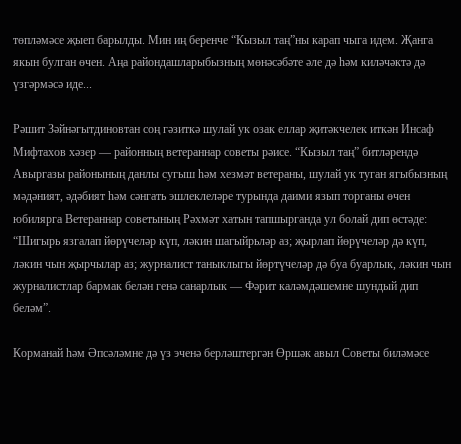төпләмәсе җыеп барылды. Мин иң беренче “Кызыл таң”ны карап чыга идем. Җанга якын булган өчен. Аңа райондашларыбызның мөнәсәбәте әле дә һәм киләчәктә дә үзгәрмәсә иде...

Рәшит Зәйнәгытдиновтан соң гәзиткә шулай ук озак еллар җитәкчелек иткән Инсаф Мифтахов хәзер — районның ветераннар советы рәисе. “Кызыл таң” битләрендә Авыргазы районының данлы сугыш һәм хезмәт ветераны, шулай ук туган ягыбызның мәдәният, әдәбият һәм сәнгать эшлеклеләре турында даими язып торганы өчен юбилярга Ветераннар советының Рәхмәт хатын тапшырганда ул болай дип өстәде: “Шигырь язгалап йөрүчеләр күп, ләкин шагыйрьләр аз; җырлап йөрүчеләр дә күп, ләкин чын җырчылар аз; журналист таныклыгы йөртүчеләр дә буа буарлык, ләкин чын журналистлар бармак белән генә санарлык — Фәрит каләмдәшемне шундый дип беләм”.

Корманай һәм Әпсәләмне дә үз эченә берләштергән Өршәк авыл Советы биләмәсе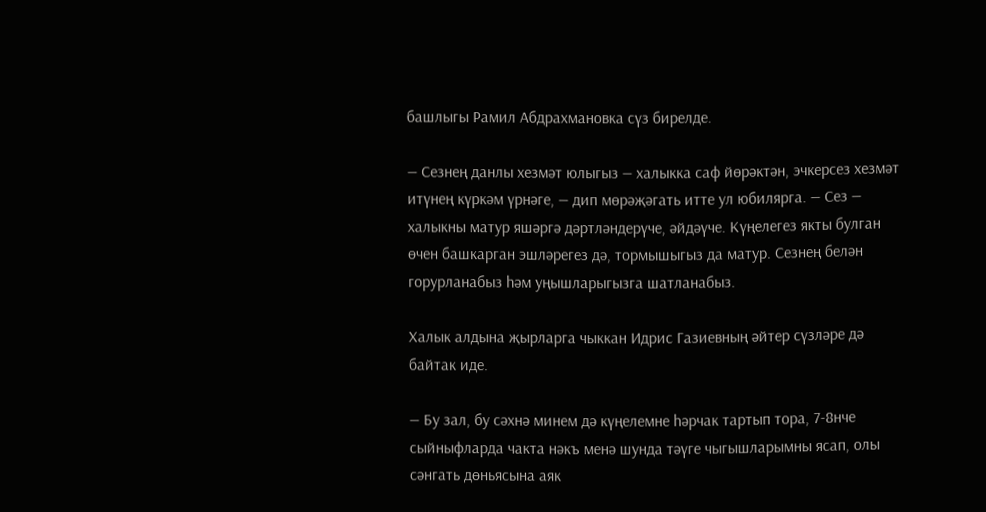башлыгы Рамил Абдрахмановка сүз бирелде.

— Сезнең данлы хезмәт юлыгыз — халыкка саф йөрәктән, эчкерсез хезмәт итүнең күркәм үрнәге, — дип мөрәҗәгать итте ул юбилярга. — Сез — халыкны матур яшәргә дәртләндерүче, әйдәүче. Күңелегез якты булган өчен башкарган эшләрегез дә, тормышыгыз да матур. Сезнең белән горурланабыз һәм уңышларыгызга шатланабыз.

Халык алдына җырларга чыккан Идрис Газиевның әйтер сүзләре дә байтак иде.

— Бу зал, бу сәхнә минем дә күңелемне һәрчак тартып тора, 7-8нче сыйныфларда чакта нәкъ менә шунда тәүге чыгышларымны ясап, олы сәнгать дөньясына аяк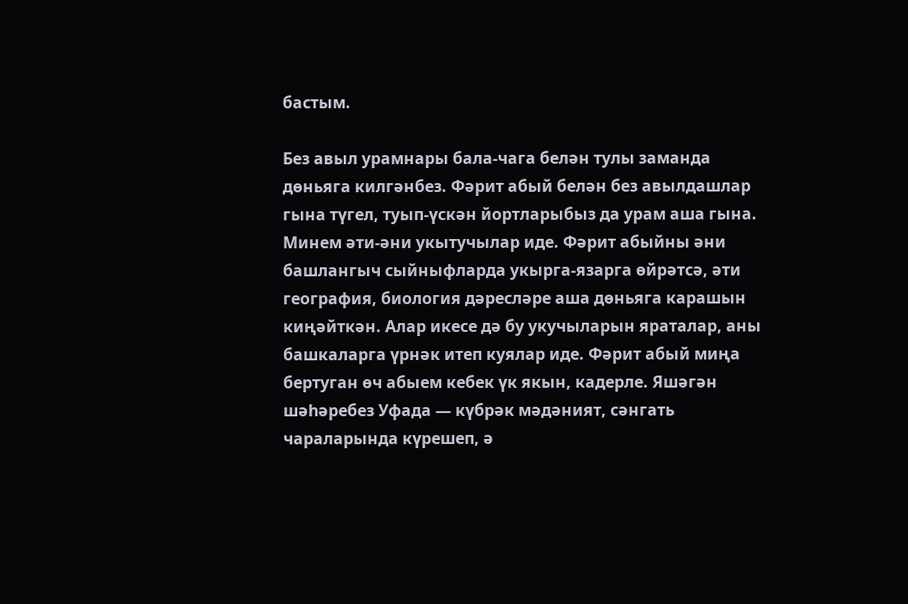бастым.

Без авыл урамнары бала-чага белән тулы заманда дөньяга килгәнбез. Фәрит абый белән без авылдашлар гына түгел, туып-үскән йортларыбыз да урам аша гына. Минем әти-әни укытучылар иде. Фәрит абыйны әни башлангыч сыйныфларда укырга-язарга өйрәтсә, әти география, биология дәресләре аша дөньяга карашын киңәйткән. Алар икесе дә бу укучыларын яраталар, аны башкаларга үрнәк итеп куялар иде. Фәрит абый миңа бертуган өч абыем кебек үк якын, кадерле. Яшәгән шәһәребез Уфада — күбрәк мәдәният, сәнгать чараларында күрешеп, ә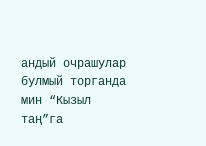андый очрашулар булмый торганда мин “Кызыл таң”га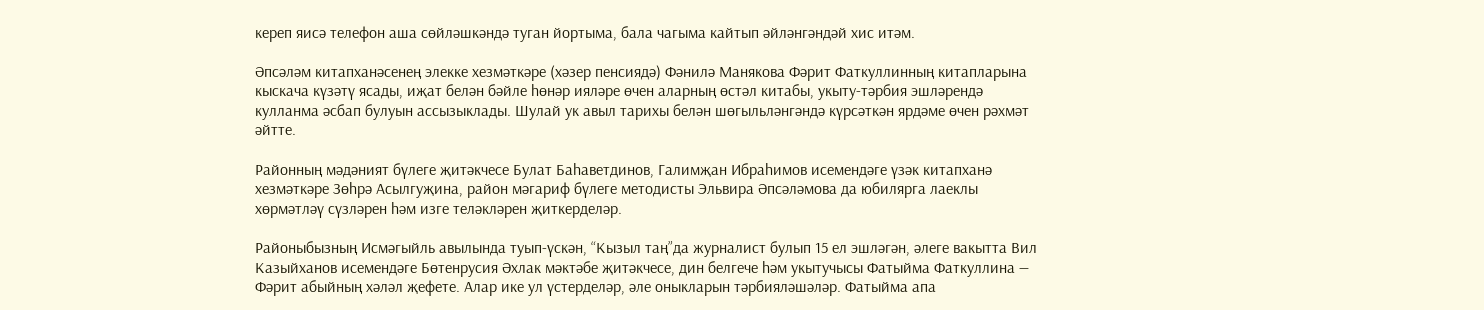кереп яисә телефон аша сөйләшкәндә туган йортыма, бала чагыма кайтып әйләнгәндәй хис итәм.

Әпсәләм китапханәсенең элекке хезмәткәре (хәзер пенсиядә) Фәнилә Манякова Фәрит Фаткуллинның китапларына кыскача күзәтү ясады, иҗат белән бәйле һөнәр ияләре өчен аларның өстәл китабы, укыту-тәрбия эшләрендә кулланма әсбап булуын ассызыклады. Шулай ук авыл тарихы белән шөгыльләнгәндә күрсәткән ярдәме өчен рәхмәт әйтте.

Районның мәдәният бүлеге җитәкчесе Булат Баһаветдинов, Галимҗан Ибраһимов исемендәге үзәк китапханә хезмәткәре Зөһрә Асылгуҗина, район мәгариф бүлеге методисты Эльвира Әпсәләмова да юбилярга лаеклы хөрмәтләү сүзләрен һәм изге теләкләрен җиткерделәр.

Районыбызның Исмәгыйль авылында туып-үскән, “Кызыл таң”да журналист булып 15 ел эшләгән, әлеге вакытта Вил Казыйханов исемендәге Бөтенрусия Әхлак мәктәбе җитәкчесе, дин белгече һәм укытучысы Фатыйма Фаткуллина — Фәрит абыйның хәләл җефете. Алар ике ул үстерделәр, әле оныкларын тәрбияләшәләр. Фатыйма апа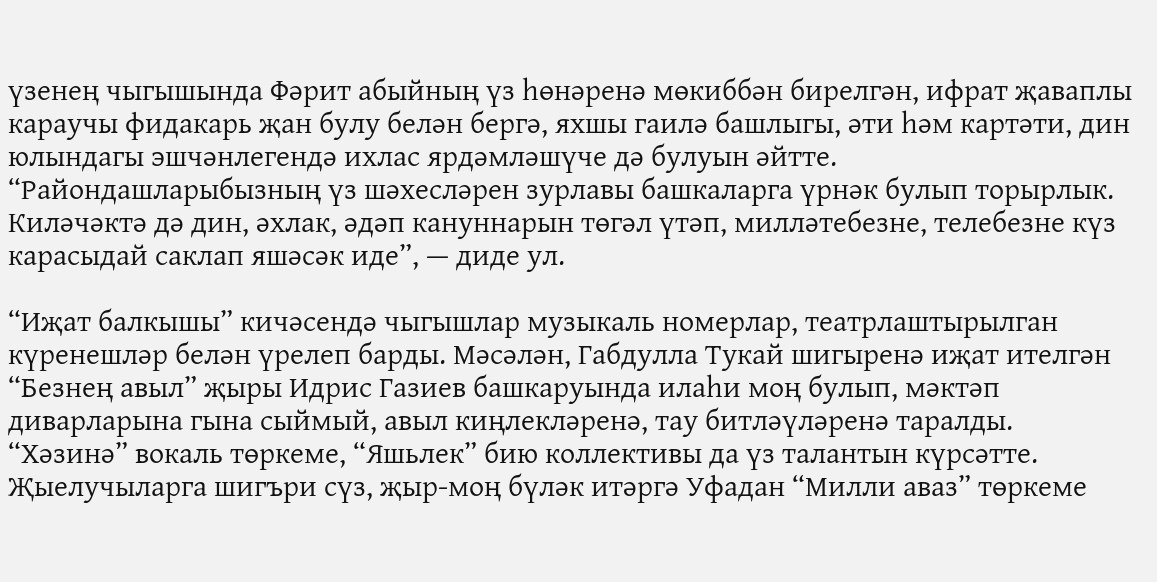үзенең чыгышында Фәрит абыйның үз һөнәренә мөкиббән бирелгән, ифрат җаваплы караучы фидакарь җан булу белән бергә, яхшы гаилә башлыгы, әти һәм картәти, дин юлындагы эшчәнлегендә ихлас ярдәмләшүче дә булуын әйтте. “Райондашларыбызның үз шәхесләрен зурлавы башкаларга үрнәк булып торырлык. Киләчәктә дә дин, әхлак, әдәп кануннарын төгәл үтәп, милләтебезне, телебезне күз карасыдай саклап яшәсәк иде”, — диде ул.

“Иҗат балкышы” кичәсендә чыгышлар музыкаль номерлар, театрлаштырылган күренешләр белән үрелеп барды. Мәсәлән, Габдулла Тукай шигыренә иҗат ителгән “Безнең авыл” җыры Идрис Газиев башкаруында илаһи моң булып, мәктәп диварларына гына сыймый, авыл киңлекләренә, тау битләүләренә таралды. “Хәзинә” вокаль төркеме, “Яшьлек” бию коллективы да үз талантын күрсәтте. Җыелучыларга шигъри сүз, җыр-моң бүләк итәргә Уфадан “Милли аваз” төркеме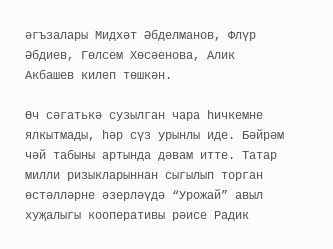әгъзалары Мидхәт Әбделманов, Флүр Әбдиев, Гөлсем Хөсәенова, Алик Акбашев килеп төшкән.

Өч сәгатькә сузылган чара һичкемне ялкытмады, һәр сүз урынлы иде. Бәйрәм чәй табыны артында дәвам итте. Татар милли ризыкларыннан сыгылып торган өстәлләрне әзерләүдә “Урожай” авыл хуҗалыгы кооперативы рәисе Радик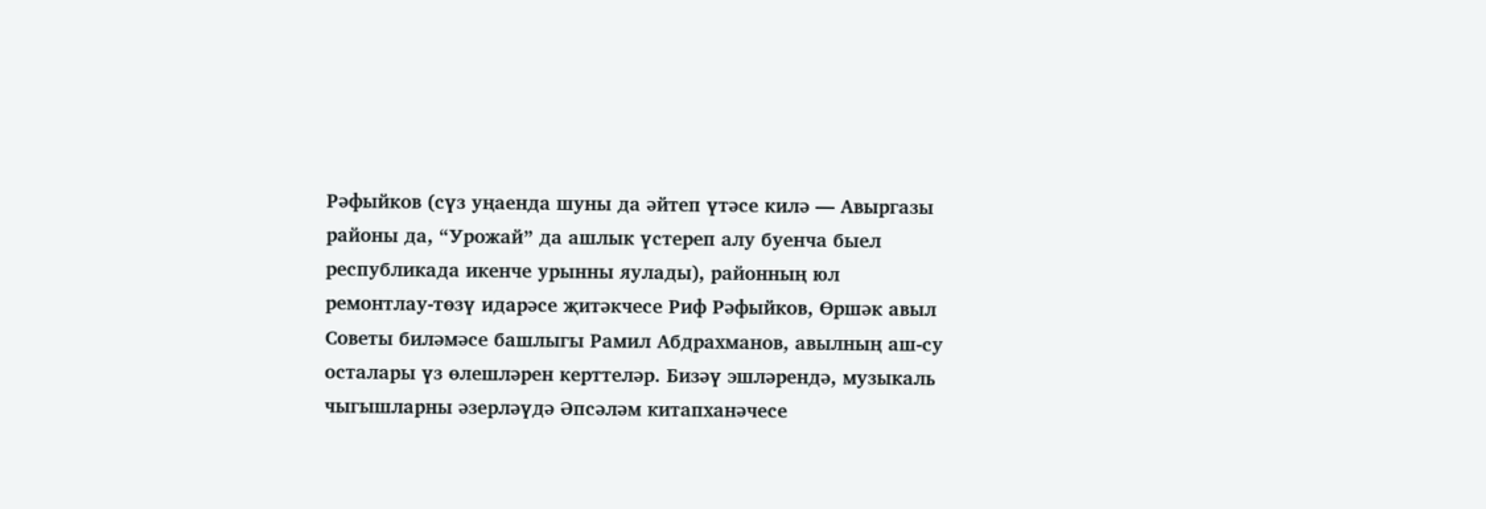Рәфыйков (сүз уңаенда шуны да әйтеп үтәсе килә — Авыргазы районы да, “Урожай” да ашлык үстереп алу буенча быел республикада икенче урынны яулады), районның юл ремонтлау-төзү идарәсе җитәкчесе Риф Рәфыйков, Өршәк авыл Советы биләмәсе башлыгы Рамил Абдрахманов, авылның аш-су осталары үз өлешләрен керттеләр. Бизәү эшләрендә, музыкаль чыгышларны әзерләүдә Әпсәләм китапханәчесе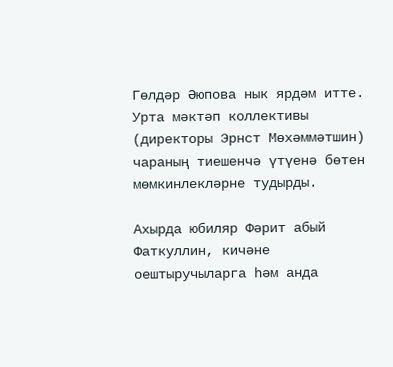Гөлдәр Әюпова нык ярдәм итте. Урта мәктәп коллективы (директоры Эрнст Мөхәммәтшин) чараның тиешенчә үтүенә бөтен мөмкинлекләрне тудырды.

Ахырда юбиляр Фәрит абый Фаткуллин, кичәне оештыручыларга һәм анда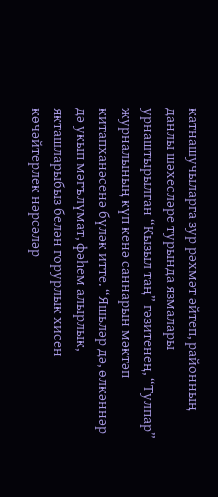катнашучыларга зур рәхмәт әйтеп, районның данлы шәхесләре турында язмалары урнаштырылган “Кызыл таң” гәзитенең, “Тулпар” журналының күп кенә саннарын мәктәп китапханәсенә бүләк итте. “Яшьләр дә, өлкәннәр дә укып мәгълүмат, фәһем алырлык, якташларыбыз белән горурлык хисен көчәйтерлек нәрсәләр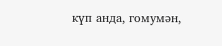күп анда, гомумән,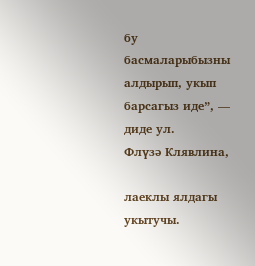бу басмаларыбызны алдырып, укып барсагыз иде”, — диде ул.
Флүзә Клявлина,

лаеклы ялдагы укытучы.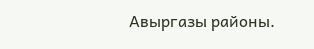Авыргазы районы.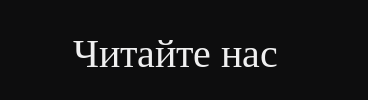Читайте нас